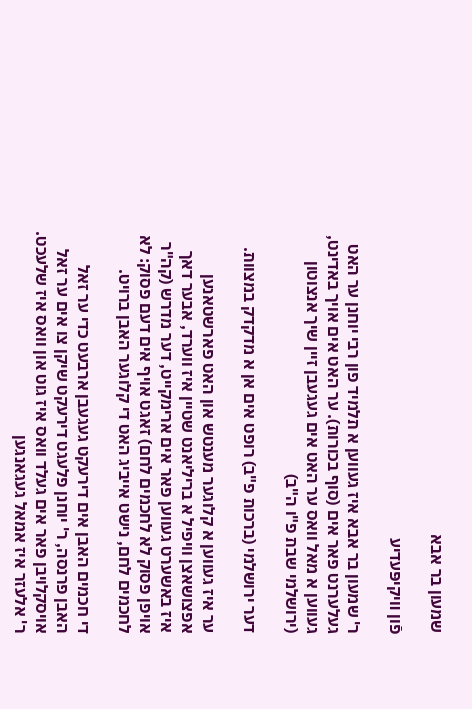שמעון בר אבא

פֿון װיקיפּעדיע

ר' שמעון בר אבא איז געווען א תלמיד פון רבי יוחנן ער האט געלערנט פאר אים (סוף בכורות). ער האט אים אויך באדינט, געווען א מאל וואס ער האט אים געגעבן זיין שיך אנצוטון (ירושלמי שבת פ"ו ה"ב)

דער ירושלמי (ברכות פ"ב) רופט אים אן א מדקדק במצוות.

ער איז געווען א קלוגער מענטש און האט פארשטאנען אפצושאצן וויפיל א בריליאנט שטיין איז ווערד, אבער דאך איז באשערט געווען פאר אים ארימקייט, דער מדרש (קה"ר אויפן פסוק לא לחכמים לחם) זאגט אויף אים דעם פסוק: לא לחכמים לחם, נישט אייביג האט די קלוגער האבן ברויט.

די חכמים האבן אים דירעקט געגעבן ארבעט כדי ער זאל האבן פרנסה, ר' יוחנן פלעגט דירעקט שיקן צו אים ער זאל אויסקלויבן פאר אים געלד וואס איז גוט און וואס איז שלעכט. ר' אלעזר איז אמאל געגאנגען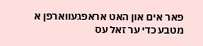פאר אים און האט אראפגעווארפן א מטבע כדי ער זאל עס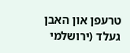טרעפן און האבן געלד (ירושלמי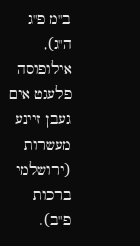ב"מ פ"ג ה"ג), אילופוסה פלעגט אים געבן זיינע מעשרות (ירושלמי ברכות פ"ב).